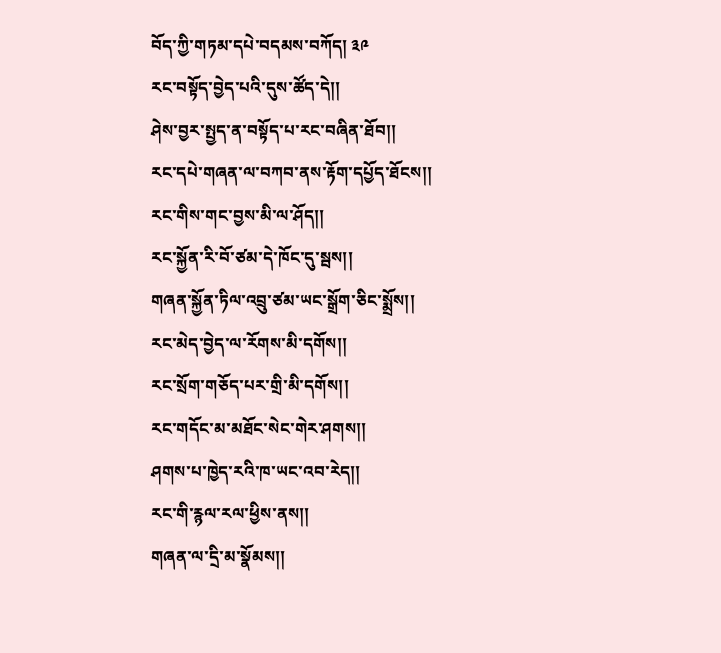བོད་ཀྱི་གཏམ་དཔེ་བདམས་བཀོད། ༣༩
རང་བསྟོད་བྱེད་པའི་དུས་ཚོད་དེ།།
ཤེས་བྱར་སྤྱད་ན་བསྟོད་པ་རང་བཞིན་ཐོབ།།
རང་དཔེ་གཞན་ལ་བཀབ་ནས་རྟོག་དཔྱོད་ཐོངས།།
རང་གིས་གང་བྱས་མི་ལ་ཤོད།།
རང་སྐྱོན་རི་བོ་ཙམ་དེ་ཁོང་དུ་སྦས།།
གཞན་སྐྱོན་ཏིལ་འབྲུ་ཙམ་ཡང་སྒྲོག་ཅིང་སྨྲོས།།
རང་མེད་བྱེད་ལ་རོགས་མི་དགོས།།
རང་སྲོག་གཅོད་པར་གྲི་མི་དགོས།།
རང་གདོང་མ་མཐོང་སེང་གེར་ཤགས།།
ཤགས་པ་ཁྱེད་རའི་ཁ་ཡང་འབ་རེད།།
རང་གི་རྙལ་རལ་ཕྱིས་ནས།།
གཞན་ལ་དྲི་མ་སྣོམས།།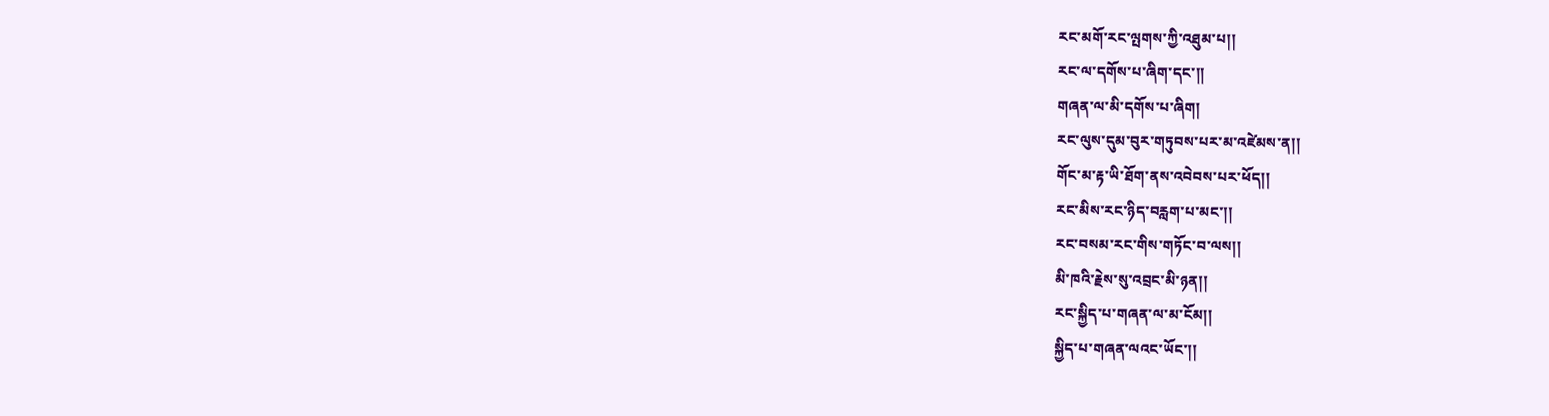རང་མགོ་རང་ལྤགས་ཀྱི་འཐུམ་པ།།
རང་ལ་དགོས་པ་ཞིག་དང་།།
གཞན་ལ་མི་དགོས་པ་ཞིག།
རང་ལུས་དུམ་བུར་གཏུབས་པར་མ་འཛེམས་ན།།
གོང་མ་རྟ་ཡི་ཐོག་ནས་འབེབས་པར་ཕོད།།
རང་མིས་རང་ཉིད་བརླག་པ་མང་།།
རང་བསམ་རང་གིས་གཏོང་བ་ལས།།
མི་ཁའི་རྗེས་སུ་འབྲང་མི་ཉན།།
རང་སྐྱིད་པ་གཞན་ལ་མ་ངོམ།།
སྐྱིད་པ་གཞན་ལའང་ཡོང་།།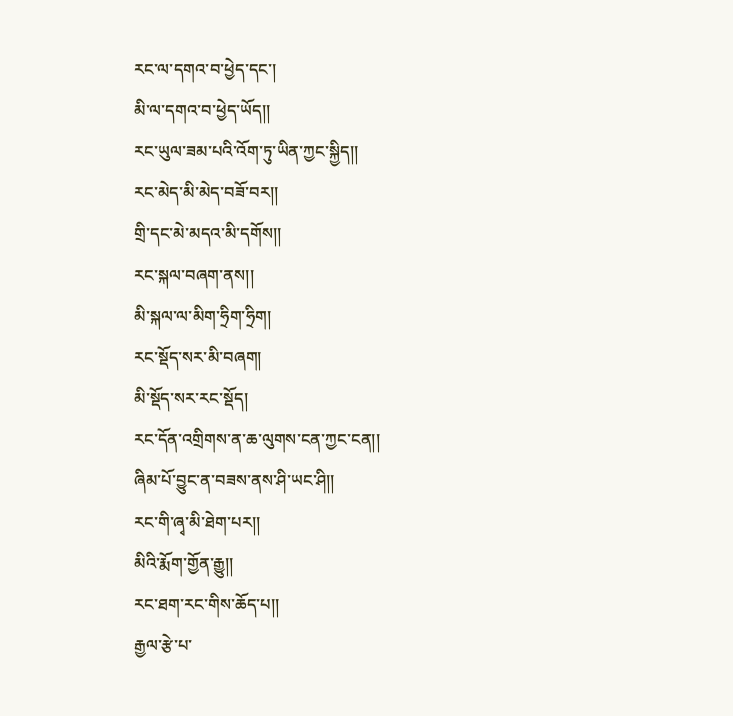རང་ལ་དགའ་བ་ཕྱེད་དང་།
མི་ལ་དགའ་བ་ཕྱེད་ཡོད།།
རང་ཡུལ་ཟམ་པའི་འོག་ཏུ་ཡིན་ཀྱང་སྐྱིད།།
རང་མེད་མི་མེད་བཟོ་བར།།
གྲི་དང་མེ་མདའ་མི་དགོས།།
རང་སྐལ་བཞག་ནས།།
མི་སྐལ་ལ་མིག་ཧྲིག་ཧྲིག།
རང་སྡོད་སར་མི་བཞག།
མི་སྡོད་སར་རང་སྡོད།
རང་དོན་འགྲིགས་ན་ཆ་ལུགས་ངན་ཀྱང་ངན།།
ཞིམ་པོ་བྱུང་ན་བཟས་ནས་ཤི་ཡང་ཤི།།
རང་གི་ཞྭ་མི་ཐེག་པར།།
མིའི་རྨོག་གྱོན་རྒྱུ།།
རང་ཐག་རང་གིས་ཆོད་པ།།
རྒྱལ་རྩེ་པ་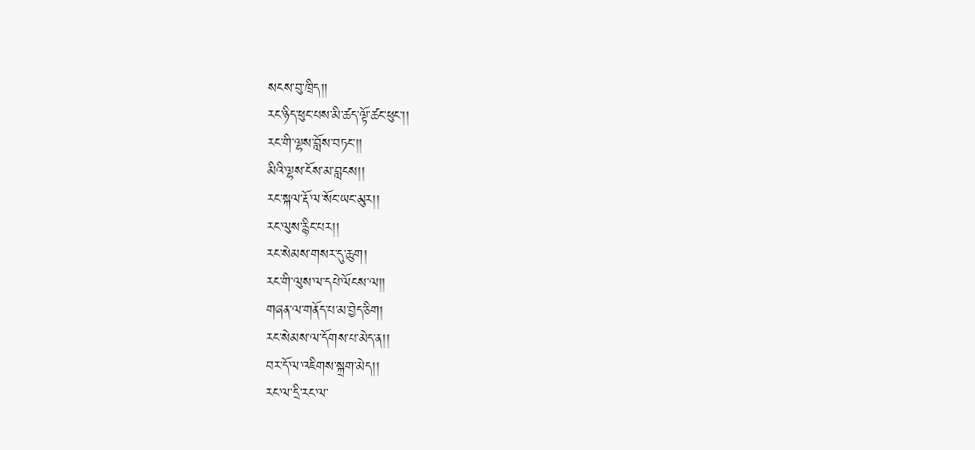སངས་བུ་ཁྲིད།།
རང་ཉིད་ཕུང་པས་མི་ཚད་ལྟོ་ཚང་ཕུང་།།
རང་གི་ལྷས་བློས་བཏང་།།
མིའི་ལྷས་ངོས་མ་བླངས།།
རང་སྐལ་རྡོ་ལ་སོང་ཡང་མུར།།
རང་ལུས་རྙིང་པར།།
རང་སེམས་གསར་དུ་ཆུག།
རང་གི་ལུས་ལ་དཔེ་ལོངས་ལ།།
གཞན་ལ་གནོད་པ་མ་བྱེད་ཅིག།
རང་སེམས་ལ་དོགས་པ་མེད་ན།།
བར་དོ་ལ་འཇིགས་སྐྲག་མེད།།
རང་ལ་དྲི་རང་ལ་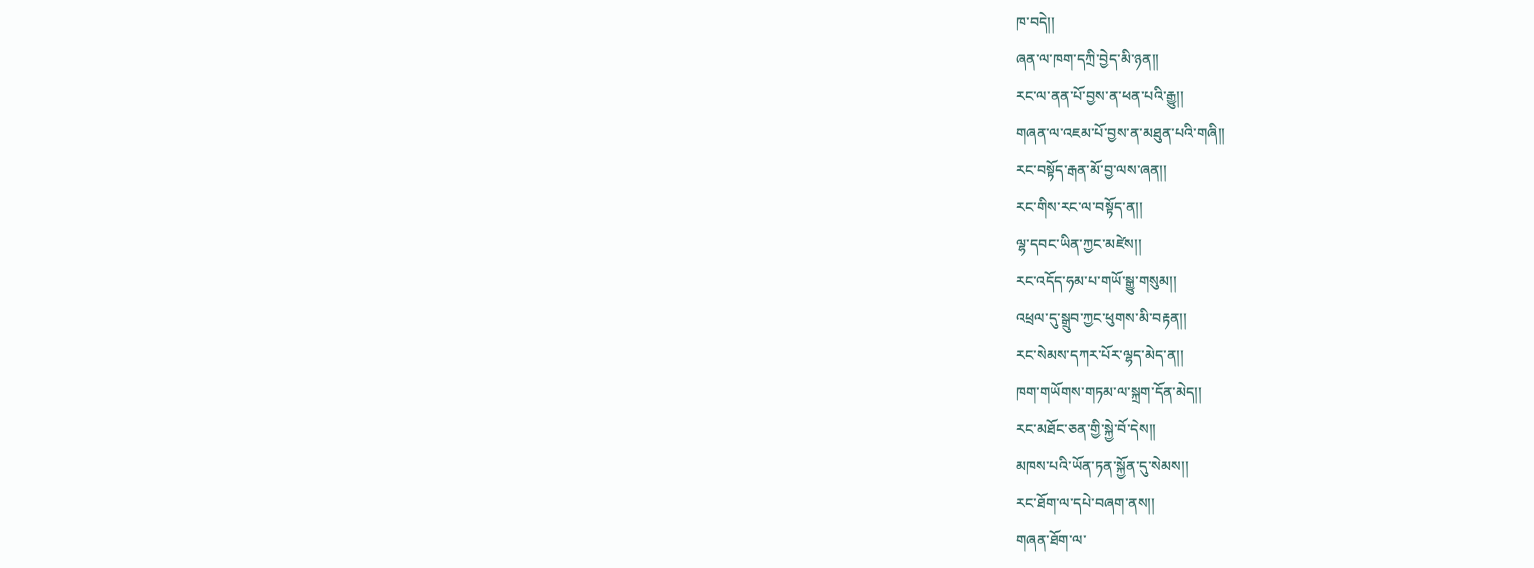ཁ་བདེ།།
ཞན་ལ་ཁག་དཀྲི་བྱེད་མི་ཉན།།
རང་ལ་ནན་པོ་བྱས་ན་ཕན་པའི་རྒྱུ།།
གཞན་ལ་འཇམ་པོ་བྱས་ན་མཐུན་པའི་གཞི།།
རང་བསྟོད་རྒན་མོ་བྱ་ལས་ཞན།།
རང་གིས་རང་ལ་བསྟོད་ན།།
ལྷ་དབང་ཡིན་ཀྱང་མཛེས།།
རང་འདོད་ཧམ་པ་གཡོ་སྒྱུ་གསུམ།།
འཕྲལ་དུ་སྒྲུབ་ཀྱང་ཕུགས་མི་བརྟན།།
རང་སེམས་དཀར་པོར་ལྷད་མེད་ན།།
ཁག་གཡོགས་གཏམ་ལ་སྐྲག་དོན་མེད།།
རང་མཐོང་ཅན་གྱི་སྐྱེ་བོ་དེས།།
མཁས་པའི་ཡོན་ཏན་སྐྱོན་དུ་སེམས།།
རང་ཐོག་ལ་དཔེ་བཞག་ནས།།
གཞན་ཐོག་ལ་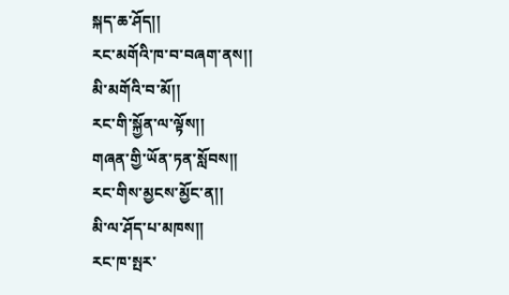སྐད་ཆ་ཤོད།།
རང་མགོའི་ཁ་བ་བཞག་ནས།།
མི་མགོའི་བ་མོ།།
རང་གི་སྐྱོན་ལ་ལྟོས།།
གཞན་གྱི་ཡོན་ཏན་སློབས།།
རང་གིས་མྱངས་མྱོང་ན།།
མི་ལ་ཤོད་པ་མཁས།།
རང་ཁ་སྤར་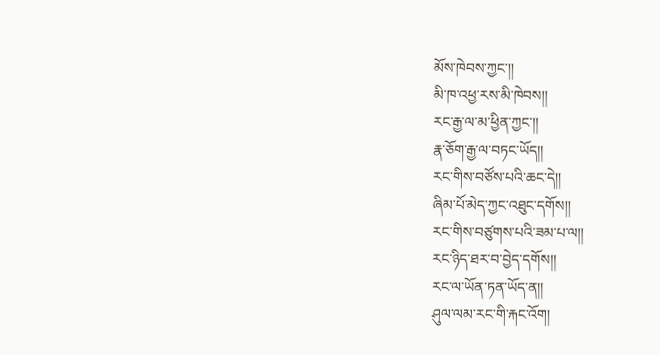མོས་ཁེབས་ཀྱང་།།
མི་ཁ་འཕྱ་རས་མི་ཁེབས།།
རང་རྒྱ་ལ་མ་ཕྱིན་ཀྱང་།།
རྣ་ཅོག་རྒྱ་ལ་བཏང་ཡོད།།
རང་གིས་བཙོས་པའི་ཆང་དེ།།
ཞིམ་པོ་མེད་ཀྱང་འཐུང་དགོས།།
རང་གིས་བཙུགས་པའི་ཟམ་པ་ལ།།
རང་ཉིད་ཐར་བ་བྱེད་དགོས།།
རང་ལ་ཡོན་ཏན་ཡོད་ན།།
ཤུལ་ལམ་རང་གི་རྐང་འོག།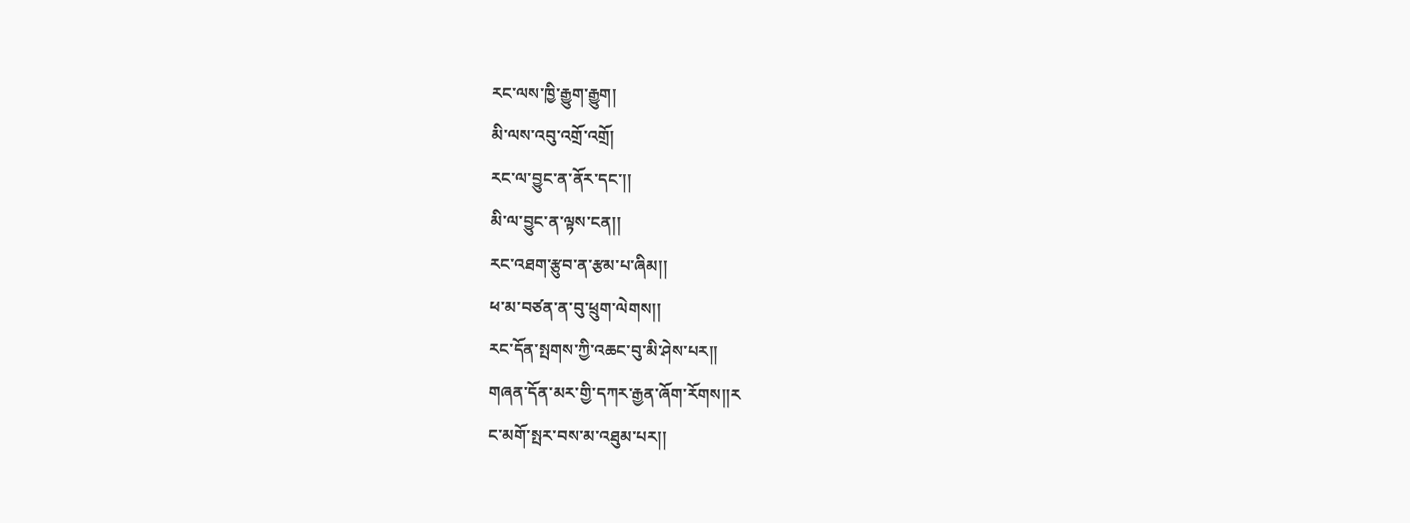རང་ལས་ཁྱི་རྒྱུག་རྒྱུག།
མི་ལས་འབུ་འགྲོ་འགྲོ།
རང་ལ་བྱུང་ན་ནོར་དང་།།
མི་ལ་བྱུང་ན་ལྟས་ངན།།
རང་འཐག་རྩུབ་ན་རྩམ་པ་ཞིམ།།
ཕ་མ་བཙན་ན་བུ་ཕྲུག་ལེགས།།
རང་དོན་སྤགས་ཀྱི་འཆང་བུ་མི་ཤེས་པར།།
གཞན་དོན་མར་གྱི་དཀར་རྒྱན་ཞོག་རོགས།།ར
ང་མགོ་སྤར་བས་མ་འཐུམ་པར།།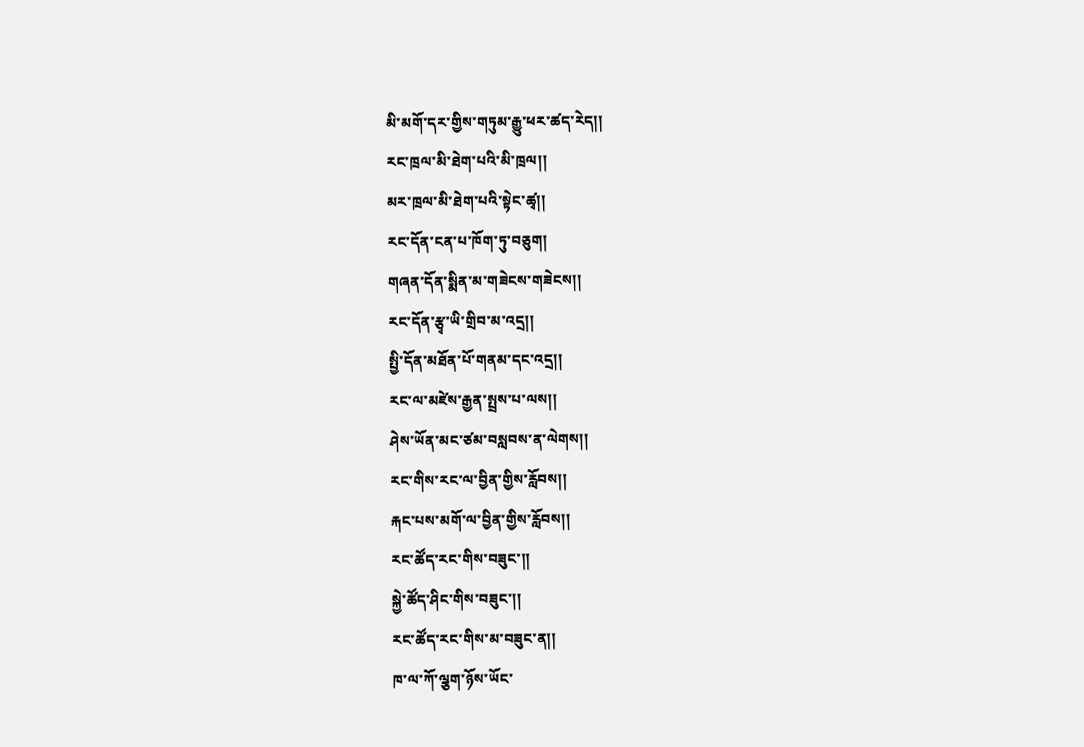མི་མགོ་དར་གྱིས་གཏུམ་རྒྱུ་ཕར་ཚད་རེད།།
རང་ཁྲལ་མི་ཐེག་པའི་མི་ཁྲལ།།
མར་ཁྲལ་མི་ཐེག་པའི་སྟེང་ཚྭ།།
རང་དོན་ངན་པ་ཁོག་ཏུ་བཅུག།
གཞན་དོན་སྨིན་མ་གཟེངས་གཟེངས།།
རང་དོན་རྩྭ་ཡི་གྲིབ་མ་འདྲ།།
སྤྱི་དོན་མཐོན་པོ་གནམ་དང་འདྲ།།
རང་ལ་མཛེས་རྒྱན་སྤྲས་པ་ལས།།
ཤེས་ཡོན་མང་ཙམ་བསླབས་ན་ལེགས།།
རང་གིས་རང་ལ་བྱིན་གྱིས་རློབས།།
རྐང་པས་མགོ་ལ་བྱིན་གྱིས་རློབས།།
རང་ཚོད་རང་གིས་བཟུང་།།
སྐྱེ་ཚོད་ཤིང་གིས་བཟུང་།།
རང་ཚོད་རང་གིས་མ་བཟུང་ན།།
ཁ་ལ་ཀོ་ལྕག་ཉོས་ཡོང་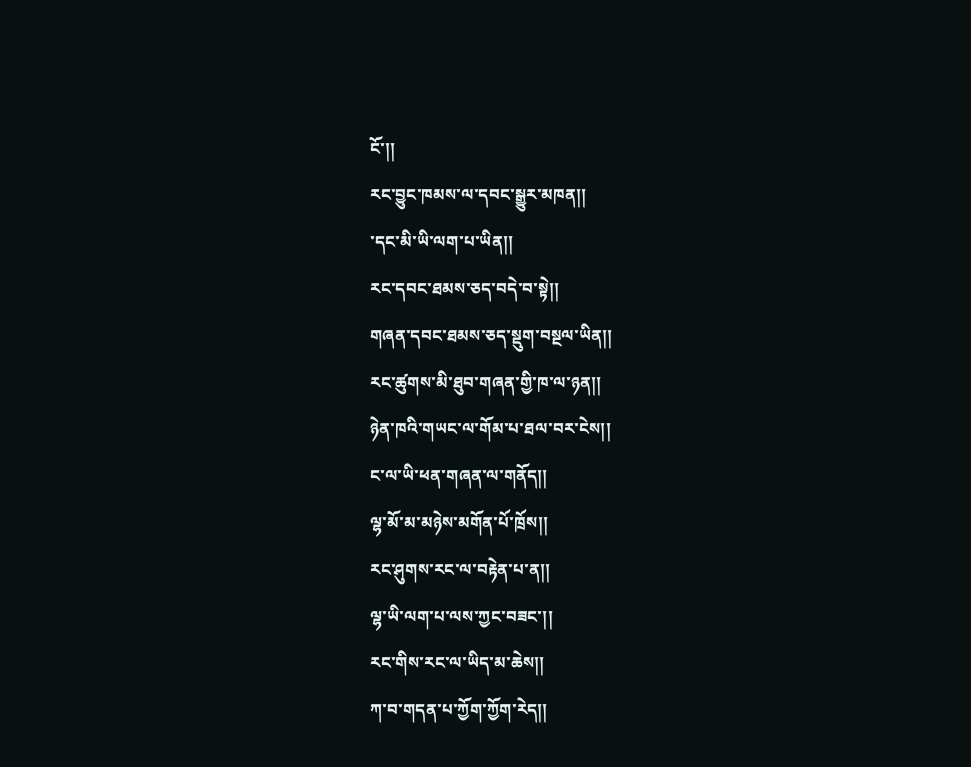ངོ་།།
རང་བྱུང་ཁམས་ལ་དབང་སྒྱུར་མཁན།།
་དང་མི་ཡི་ལག་པ་ཡིན།།
རང་དབང་ཐམས་ཅད་བདེ་བ་སྟེ།།
གཞན་དབང་ཐམས་ཅད་སྡུག་བསྔལ་ཡིན།།
རང་ཚུགས་མི་ཐུབ་གཞན་གྱི་ཁ་ལ་ཉན།།
ཉེན་ཁའི་གཡང་ལ་གོམ་པ་ཐལ་བར་ངེས།།
ང་ལ་ཡི་ཕན་གཞན་ལ་གནོད།།
ལྷ་མོ་མ་མཉེས་མགོན་པོ་ཁྲོས།།
རང་ཤུགས་རང་ལ་བརྟེན་པ་ན།།
ལྷ་ཡི་ལག་པ་ལས་ཀྱང་བཟང་།།
རང་གིས་རང་ལ་ཡིད་མ་ཆེས།།
ཀ་བ་གདན་པ་ཀྱོག་ཀྱོག་རེད།།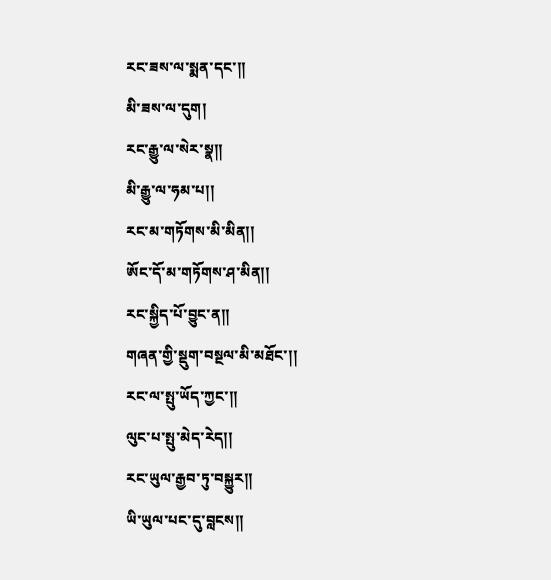རང་ཟས་ལ་སྨན་དང་།།
མི་ཟས་ལ་དུག།
རང་རྒྱུ་ལ་སེར་སྣ།།
མི་རྒྱུ་ལ་ཧམ་པ།།
རང་མ་གཏོགས་མི་མིན།།
ཨོང་དོ་མ་གཏོགས་ཤ་མིན།།
རང་སྐྱིད་པོ་བྱུང་ན།།
གཞན་གྱི་སྡུག་བསྔལ་མི་མཐོང་།།
རང་ལ་སྤུ་ཡོད་ཀྱང་།།
ལུང་པ་སྤུ་མེད་རེད།།
རང་ཡུལ་རྒྱབ་ཏུ་བསྐྱུར།།
ཡི་ཡུལ་པང་དུ་བླངས།།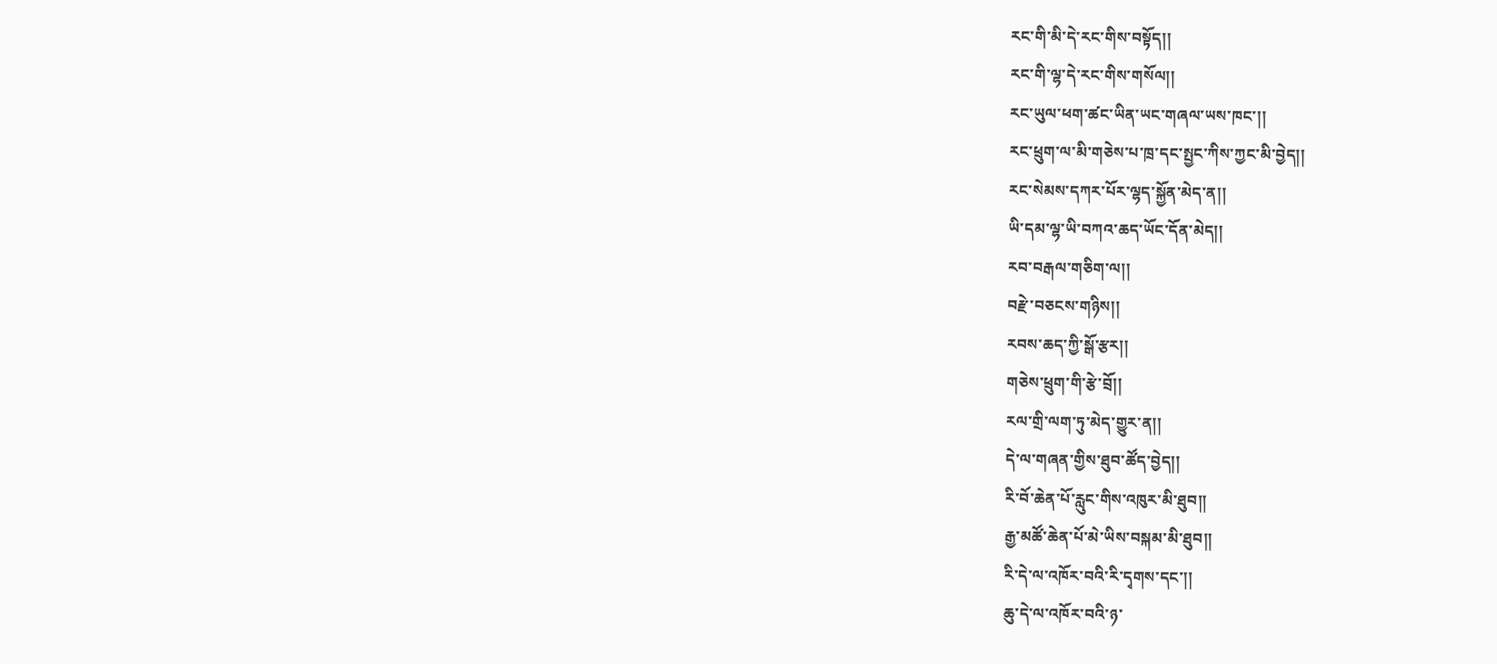རང་གི་མི་དེ་རང་གིས་བསྟོད།།
རང་གི་ལྷ་དེ་རང་གིས་གསོལ།།
རང་ཡུལ་ཕག་ཚང་ཡིན་ཡང་གཞལ་ཡས་ཁང་།།
རང་ཕྲུག་ལ་མི་གཅེས་པ་ཁྲ་དང་སྤྱང་ཀིས་ཀྱང་མི་བྱེད།།
རང་སེམས་དཀར་པོར་ལྷད་སྐྱོན་མེད་ན།།
ཡི་དམ་ལྷ་ཡི་བཀའ་ཆད་ཡོང་དོན་མེད།།
རབ་བརྒལ་གཅིག་ལ།།
བརྫེ་བཅངས་གཉིས།།
རབས་ཆད་ཀྱི་སྒོ་རྩར།།
གཅེས་ཕྲུག་གི་རྩེ་བྲོ།།
རལ་གྲི་ལག་ཏུ་མེད་གྱུར་ན།།
དེ་ལ་གཞན་གྱིས་ཐུབ་ཚོད་བྱེད།།
རི་བོ་ཆེན་པོ་རླུང་གིས་འཁུར་མི་ཐུབ།།
རྒྱ་མཚོ་ཆེན་པོ་མེ་ཡིས་བསྐམ་མི་ཐུབ།།
རི་དེ་ལ་འཁོར་བའི་རི་དྭགས་དང་།།
ཆུ་དེ་ལ་འཁོར་བའི་ཉ་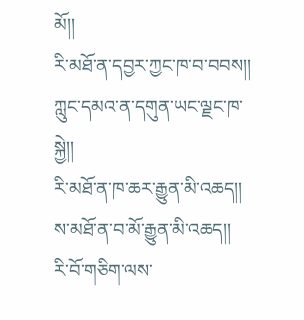མོ།།
རི་མཐོ་ན་དབྱར་ཀྱང་ཁ་བ་བབས།།
ཀླུང་དམའ་ན་དགུན་ཡང་ལྗང་ཁ་སྐྱེ།།
རི་མཐོ་ན་ཁ་ཆར་རྒྱུན་མི་འཆད།།
ས་མཐོ་ན་བ་མོ་རྒྱུན་མི་འཆད།།
རི་བོ་གཅིག་ལས་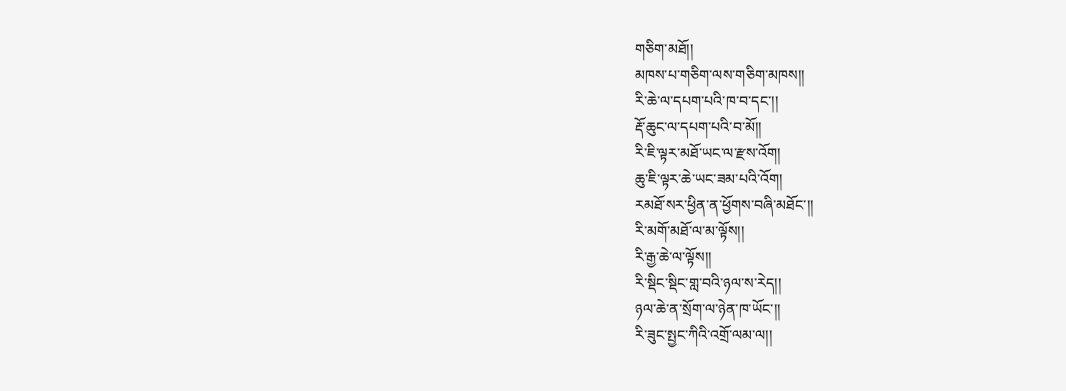གཅིག་མཐོ།།
མཁས་པ་གཅིག་ལས་གཅིག་མཁས།།
རི་ཆེ་ལ་དཔག་པའི་ཁ་བ་དང་།།
རྡོ་ཆུང་ལ་དཔག་པའི་བ་མོ།།
རི་ཇི་ལྟར་མཐོ་ཡང་ལ་རྫས་འོག།
ཆུ་ཇི་ལྟར་ཆེ་ཡང་ཟམ་པའི་འོག།
རམཐོ་སར་ཕྱིན་ན་ཕྱོགས་བཞི་མཐོང་།།
རི་མགོ་མཐོ་ལ་མ་ལྟོས།།
རི་རྒྱ་ཆེ་ལ་ལྟོས།།
རི་སྡིང་སྡིང་གླ་བའི་ཉལ་ས་རེད།།
ཉལ་ཆེ་ན་སྲོག་ལ་ཉེན་ཁ་ཡོང་།།
རི་ཟུང་སྤྱང་ཀིའི་འགྲོ་ལམ་ལ།།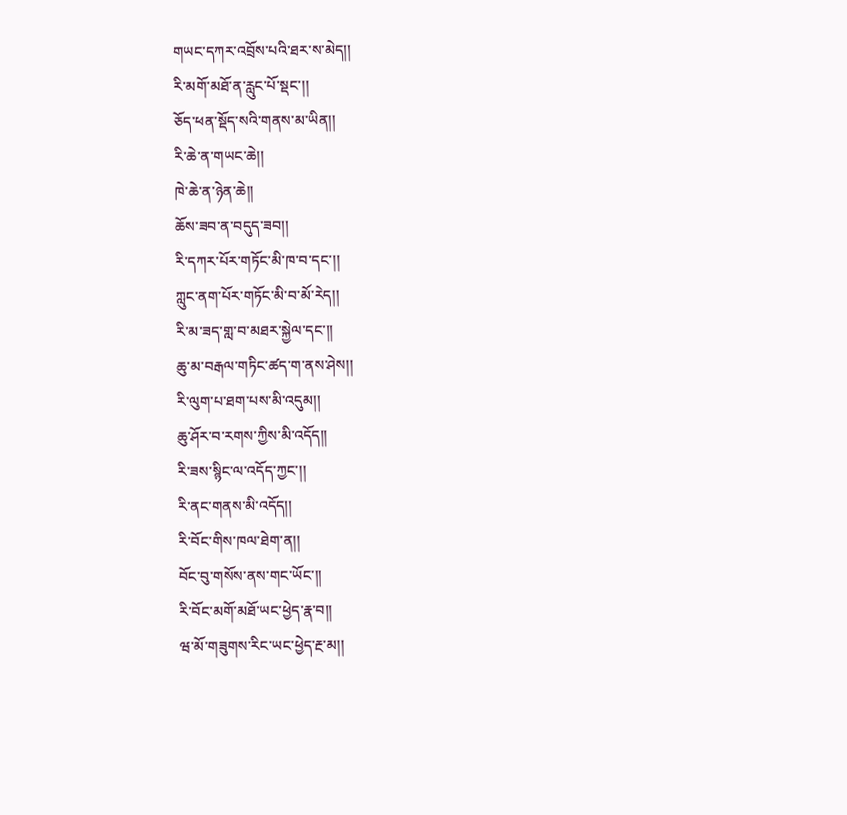གཡང་དཀར་འབྲོས་པའི་ཐར་ས་མེད།།
རི་མགོ་མཐོ་ན་རླུང་པོ་སྡང་།།
ཅོད་ཕན་སྡོད་སའི་གནས་མ་ཡིན།།
རི་ཆེ་ན་གཡང་ཆེ།།
ཁེ་ཆེ་ན་ཉེན་ཆེ།།
ཆོས་ཟབ་ན་བདུད་ཟབ།།
རི་དཀར་པོར་གཏོང་མི་ཁ་བ་དང་།།
ཀླུང་ནག་པོར་གཏོང་མི་བ་མོ་རེད།།
རི་མ་ཟད་གླ་བ་མཐར་སྐྱེལ་དང་།།
ཆུ་མ་བརྒལ་གཏིང་ཚད་ག་ནས་ཤེས།།
རི་ལུག་པ་ཐག་པས་མི་འདུམ།།
ཆུ་ཤོར་བ་རགས་ཀྱིས་མི་འདོད།།
རི་ཟས་སྙིང་ལ་འདོད་ཀྱང་།།
རི་ནང་གནས་མི་འདོད།།
རི་བོང་གིས་ཁལ་ཐེག་ན།།
བོང་བུ་གསོས་ནས་གང་ཡོང་།།
རི་བོང་མགོ་མཐོ་ཡང་ཕྱེད་རྣ་བ།།
ཝ་མོ་གཟུགས་རིང་ཡང་ཕྱེད་རྔ་མ།།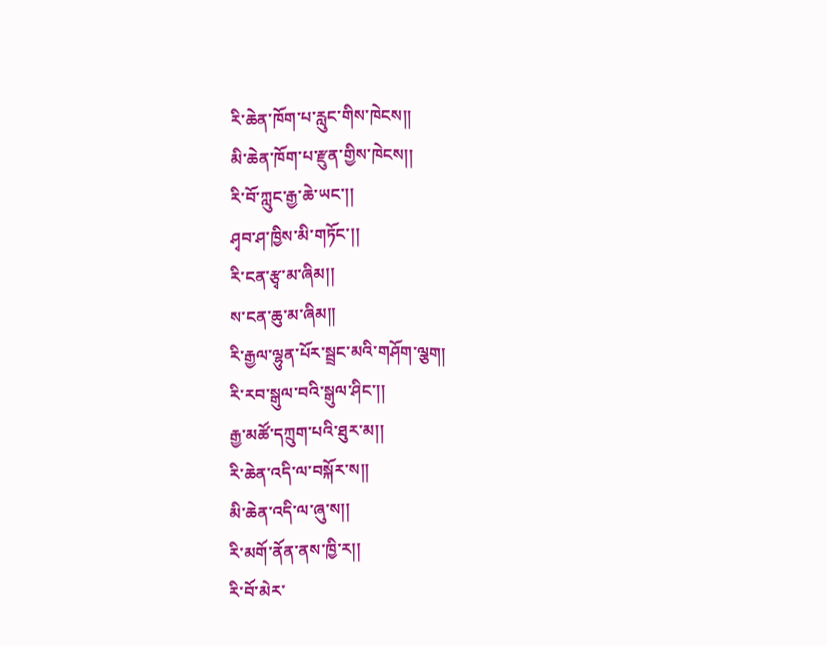རི་ཆེན་ཁོག་པ་རླུང་གིས་ཁེངས།།
མི་ཆེན་ཁོག་པ་རྫུན་གྱིས་ཁེངས།།
རི་བོ་ཀླུང་རྒྱ་ཆེ་ཡང་།།
ཤྭབ་ཤ་ཁྱིས་མི་གཏོང་།།
རི་ངན་རྩྭ་མ་ཞིམ།།
ས་ངན་ཆུ་མ་ཞིམ།།
རི་རྒྱལ་ལྷུན་པོར་སྦྲང་མའི་གཤོག་ལྕག།
རི་རབ་སྒུལ་བའི་སྒུལ་ཤིང་།།
རྒྱ་མཚོ་དཀྲུག་པའི་ཐུར་མ།།
རི་ཆེན་འདི་ལ་བསྐོར་ས།།
མི་ཆེན་འདི་ལ་ཞུ་ས།།
རི་མགོ་ནོན་ནས་ཁྱི་ར།།
རི་བོ་མེར་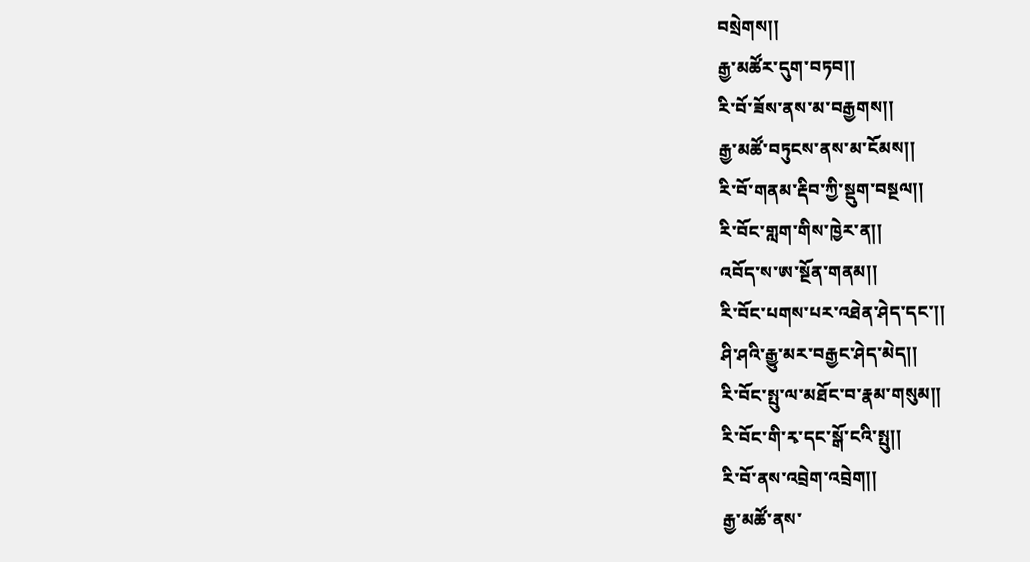བསྲེགས།།
རྒྱ་མཚོར་དུག་བཏབ།།
རི་བོ་ཟོས་ནས་མ་བརྒྱགས།།
རྒྱ་མཚོ་བཏུངས་ནས་མ་ངོམས།།
རི་བོ་གནམ་རྡིབ་ཀྱི་སྡུག་བསྔལ།།
རི་བོང་གླག་གིས་ཁྱེར་ན།།
འབོད་ས་ཨ་སྔོན་གནམ།།
རི་བོང་པགས་པར་འཐེན་ཤེད་དང་།།
ཤི་ཤའི་རྒྱུ་མར་བརྒྱང་ཤེད་མེད།།
རི་བོང་སྤུ་ལ་མཐོང་བ་རྣམ་གསུམ།།
རི་བོང་གི་རྭ་དང་སྒོ་ངའི་སྤུ།།
རི་བོ་ནས་འབྲེག་འབྲེག།།
རྒྱ་མཚོ་ནས་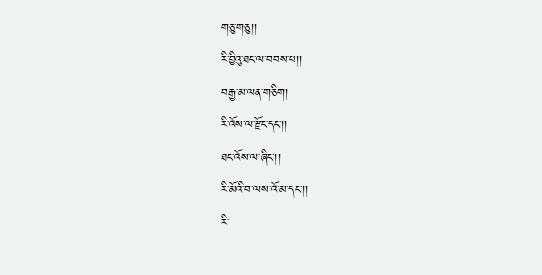གཅུ་གཅུ།།
རི་བྱིའུ་ཐང་ལ་བབས་པ།།
བརྒྱ་མ་ལན་གཅིག།
རི་འོས་ལ་རྫོང་དང་།།
ཐང་འོས་ལ་ཞིང་།།
རི་མོའི་བ་ལས་འོ་མ་དང་།།
རི་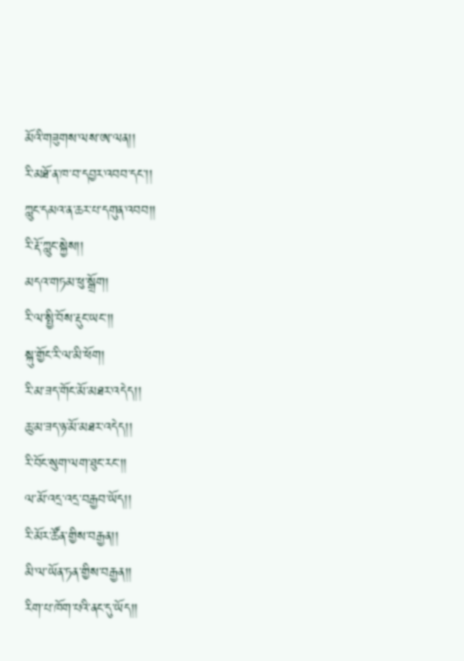མོའི་གཟུགས་ལས་ཨ་ལན།།
རི་མཐོ་ན་ཁ་བ་དབྱར་འབབ་དང་།།
ཀླུང་དམའ་ན་ཆར་པ་དགུན་འབབ།།
རི་རྡོ་ཀླུང་སྐྱེས།།
མདའ་གཏམ་ཕུ་སྒྲོག།
རི་ལ་སྤྱི་བོས་རྡུང་ཡང་།།
སྐུ་གྱོང་རི་ལ་མི་ཕོག།
རི་མ་ཟད་གོང་མོ་མཐར་འདེད།།
ཆུ་མ་ཟད་ཉ་མོ་མཐར་འདེད།།
རི་བོང་སུག་ལག་ཐུང་རང་།།
ལ་མོ་འདྲ་འདྲ་བརྒྱབ་ཡོད།།
རི་མོར་ཚོན་གྱིས་བརྒྱན།།
མི་ལ་ཡོན་ཏན་གྱིས་བརྒྱན།།
རིག་པ་ཁོག་པའི་ནང་དུ་ཡོད།།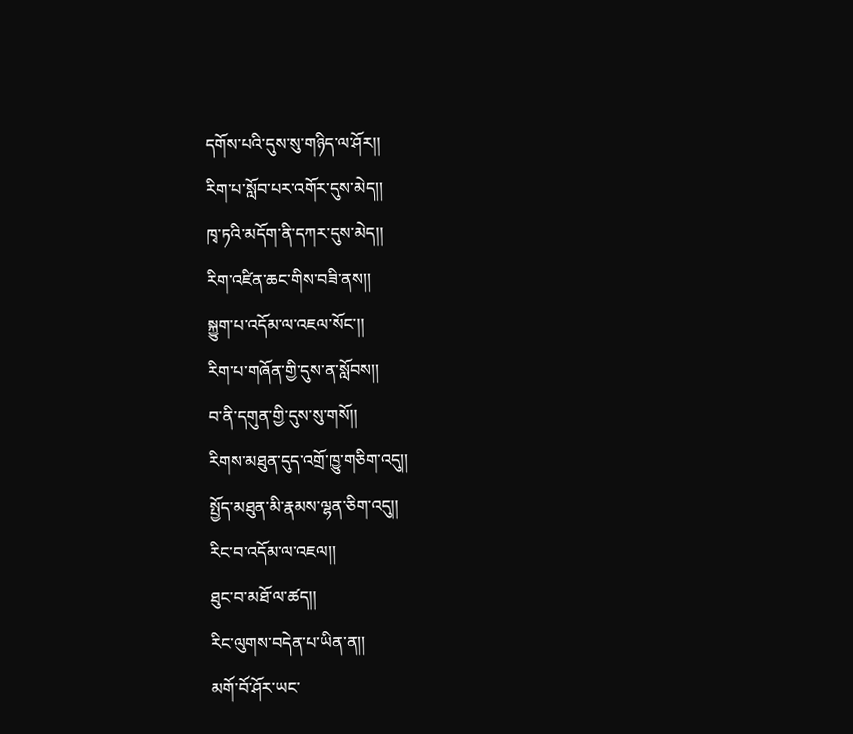དགོས་པའི་དུས་སུ་གཉིད་ལ་ཤོར།།
རིག་པ་སློབ་པར་འགོར་དུས་མེད།།
ཁྭ་ཏའི་མདོག་ནི་དཀར་དུས་མེད།།
རིག་འཛིན་ཆང་གིས་བཟི་ནས།།
སྐྱུག་པ་འདོམ་ལ་འཇལ་སོང་།།
རིག་པ་གཞོན་གྱི་དུས་ན་སློབས།།
བ་ནི་དགུན་གྱི་དུས་སུ་གསོ།།
རིགས་མཐུན་དུད་འགྲོ་ཁྱུ་གཅིག་འདུ།།
སྤྱོད་མཐུན་མི་རྣམས་ལྷན་ཅིག་འདུ།།
རིང་བ་འདོམ་ལ་འཇལ།།
ཐུང་བ་མཐོ་ལ་ཚད།།
རིང་ལུགས་བདེན་པ་ཡིན་ན།།
མགོ་བོ་ཤོར་ཡང་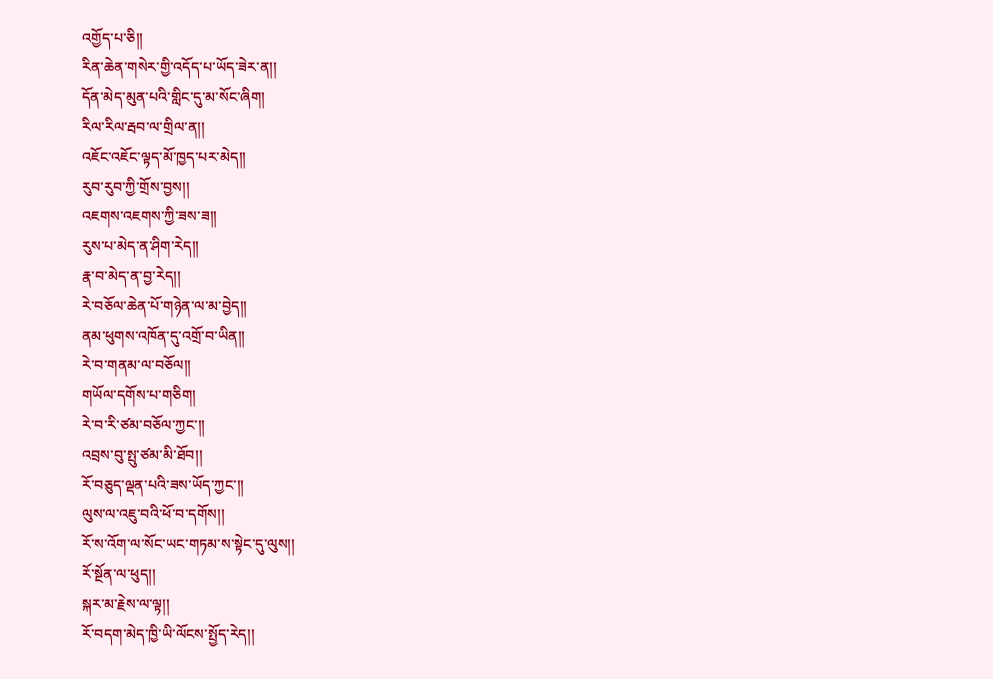འགྱོད་པ་ཅི།།
རིན་ཆེན་གསེར་གྱི་འདོད་པ་ཡོད་ཟེར་ན།།
དོན་མེད་མུན་པའི་གླིང་དུ་མ་སོང་ཞིག།
རིལ་རིལ་རྦབ་ལ་གྲིལ་ན།།
འཇོང་འཇོང་ལྟད་མོ་ཁྱད་པར་མེད།།
རུབ་རུབ་ཀྱི་གྲོས་བྱས།།
འཇགས་འཇགས་ཀྱི་ཟས་ཟ།།
རུས་པ་མེད་ན་ཤིག་རེད།།
རྣ་བ་མེད་ན་བྱ་རེད།།
རེ་བཅོལ་ཆེན་པོ་གཉེན་ལ་མ་བྱེད།།
ནམ་ཕུགས་འཁོན་དུ་འགྲོ་བ་ཡིན།།
རེ་བ་གནམ་ལ་བཅོལ།།
གཡོལ་དགོས་པ་གཅིག།
རེ་བ་རི་ཙམ་བཅོལ་ཀྱང་།།
འབྲས་བུ་སྤུ་ཙམ་མི་ཐོབ།།
རོ་བཅུད་ལྡན་པའི་ཟས་ཡོད་ཀྱང་།།
ལུས་ལ་འཇུ་བའི་ཕོ་བ་དགོས།།
རོ་ས་འོག་ལ་སོང་ཡང་གཏམ་ས་སྟེང་དུ་ལུས།།
རོ་སྔོན་ལ་ཕུད།།
སྐར་མ་རྗེས་ལ་ལྟ།།
རོ་བདག་མེད་ཁྱི་ཡི་ལོངས་སྤྱོད་རེད།།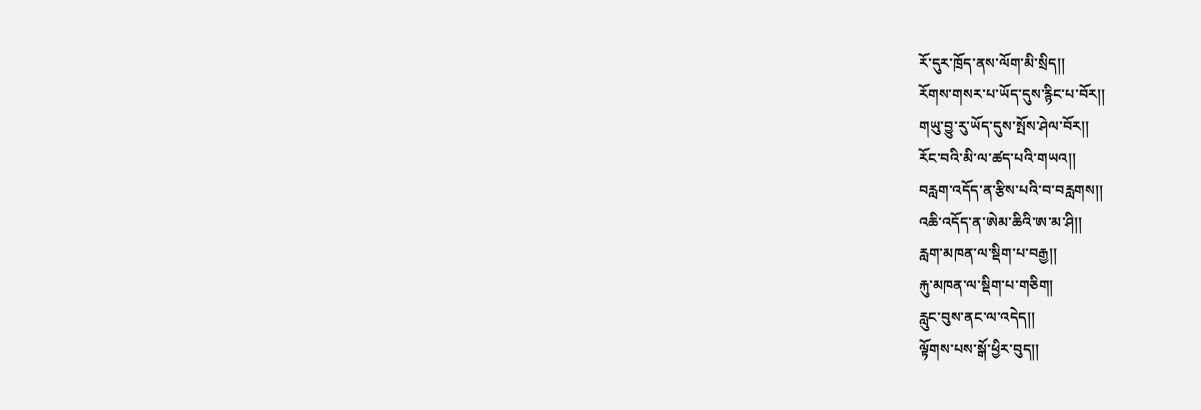རོ་དུར་ཁྲོད་ནས་ལོག་མི་སྲིད།།
རོགས་གསར་པ་ཡོད་དུས་རྙིང་པ་བོར།།
གཡུ་བྱུ་རུ་ཡོད་དུས་སྤོས་ཤེལ་བོར།།
རོང་བའི་མི་ལ་ཚད་པའི་གཡའ།།
བརླག་འདོད་ན་རྩིས་པའི་བ་བརླགས།།
འཆི་འདོད་ན་ཨེམ་ཆིའི་ཨ་མ་ཤི།།
རླག་མཁན་ལ་སྡིག་པ་བརྒྱ།།
རྐུ་མཁན་ལ་སྡིག་པ་གཅིག།
རླུང་བུས་ནང་ལ་འདེད།།
ལྟོགས་པས་སྒོ་ཕྱིར་བུད།།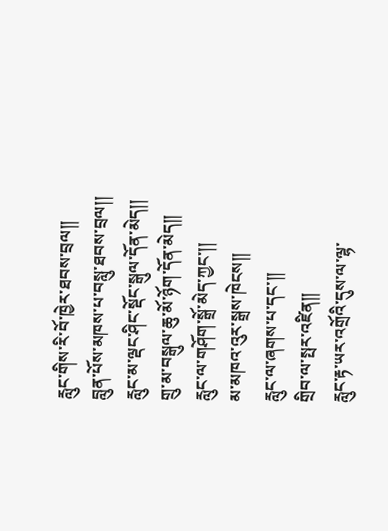རླུང་གིས་རི་བོ་ཁྱེར་ཐབས་བྲལ།།
བླུན་པོས་མཁས་པ་བསླུ་ཐབས་བྲལ།།
རླུང་མ་ལྡང་ཤིང་སྡོང་སྒུལ་དོན་མེད།།
གྲུ་མ་བསྒུལ་ཆུ་མོ་ཉོག་དོན་མེད།།
རླུང་ལ་གཤོག་སྒྲོ་མེད་ཀྱང་།།
མ་མཁའ་འུར་སྒྲས་ཁེངས།།
རླུང་ལ་ཞགས་པ་དང་།།
གྲིབ་ལ་སྤར་འཛིན།།
རླུང་རྟ་ཡར་འགྲོའི་དུས་ལ་ལྷ་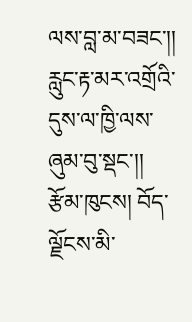ལས་བླ་མ་བཟང་།།
རླུང་རྟ་མར་འགྲོའི་དུས་ལ་ཁྱི་ལས་ཞུམ་བུ་སྡང་།།
རྩོམ་ཁུངས། བོད་ལྗོངས་མི་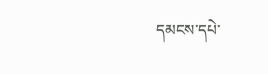དམངས་དཔེ་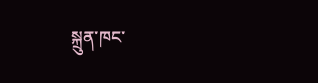སྐྲུན་ཁང་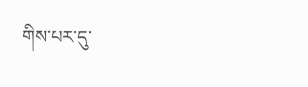གིས་པར་དུ་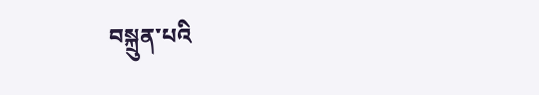བསྐྲུན་པའི